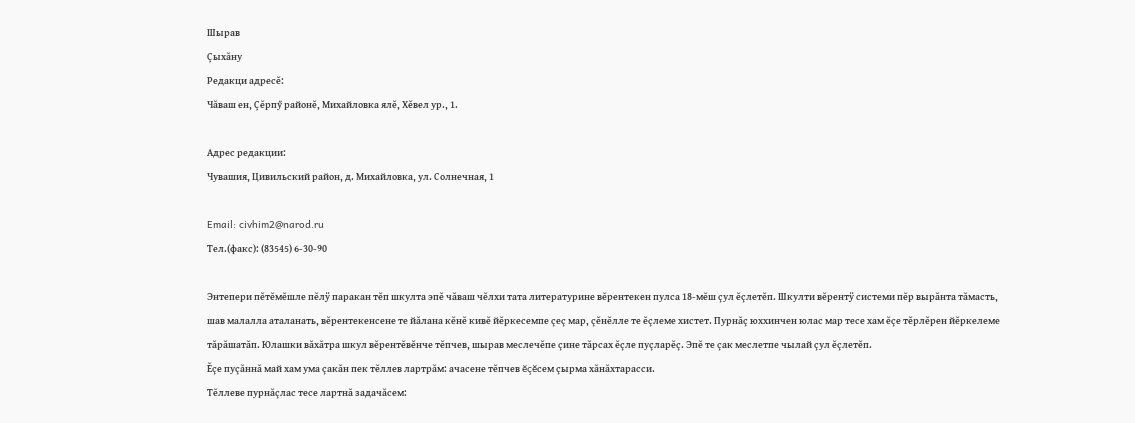Шырав
Çыхăну
Редакци адресĕ:
Чăваш ен, Çĕрпӳ районĕ, Михайловка ялĕ, Хĕвел ур., 1.

Адрес редакции:
Чувашия, Цивильский район, д. Михайловка, ул. Солнечная, 1

Email: civhim2@narod.ru
Тел.(факс): (83545) 6-30-90

Энтепери пĕтĕмĕшле пĕлÿ паракан тĕп шкулта эпĕ чăваш чĕлхи тата литературине вĕрентекен пулса 18-мĕш çул ĕçлетĕп. Шкулти вĕрентÿ системи пĕр вырăнта тăмасть, шав малалла аталанать, вĕрентекенсене те йăлана кĕнĕ кивĕ йĕркесемпе çеç мар, çĕнĕлле те ĕçлеме хистет. Пурнăç юххинчен юлас мар тесе хам ĕçе тĕрлĕрен йĕркелеме тăрăшатăп. Юлашки вăхăтра шкул вĕрентĕвĕнче тĕпчев, шырав меслечĕпе çине тăрсах ĕçле пуçларĕç. Эпĕ те çак меслетпе чылай çул ĕçлетĕп.
Ĕçе пуçăннă май хам ума çакăн пек тĕллев лартрăм: ачасене тĕпчев ĕçĕсем çырма хăнăхтарасси.
Тĕллеве пурнăçлас тесе лартнă задачăсем: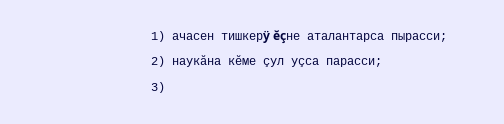1) ачасен тишкерÿ ĕçне аталантарса пырасси;
2) наукăна кĕме çул уçса парасси;
3)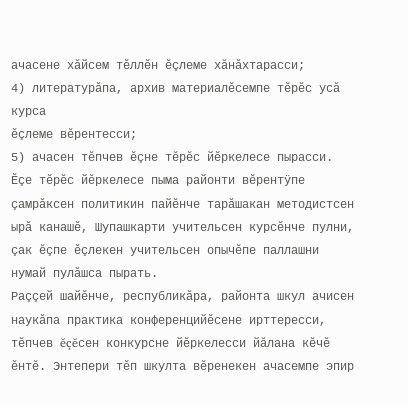ачасене хăйсем тĕллĕн ĕçлеме хăнăхтарасси;
4) литературăпа, архив материалĕсемпе тĕрĕс усă курса
ĕçлеме вĕрентесси;
5) ачасен тĕпчев ĕçне тĕрĕс йĕркелесе пырасси.
Ĕçе тĕрĕс йĕркелесе пыма районти вĕрентÿпе çамрăксен политикин пайĕнче тарăшакан методистсен ырă канашĕ, Шупашкарти учительсен курсĕнче пулни, çак ĕçпе ĕçлекен учительсен опычĕпе паллашни нумай пулăшса пырать.
Раççей шайĕнче, республикăра, районта шкул ачисен наукăпа практика конференцийĕсене ирттересси, тĕпчев ĕçĕсен конкурсне йĕркелесси йăлана кĕчĕ ĕнтĕ. Энтепери тĕп шкулта вĕренекен ачасемпе эпир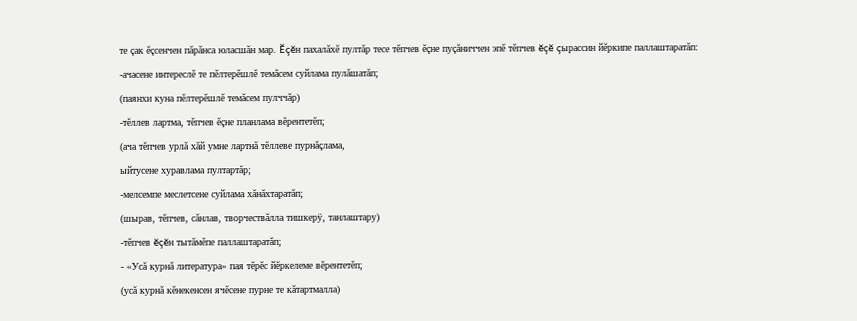те çак ĕçсенчен пăрăнса юласшăн мар. Ĕçĕн пахалăхĕ пултăр тесе тĕпчев ĕçне пуçăниччен эпĕ тĕпчев ĕçĕ çырассин йĕркипе паллаштаратăп:
-ачасене интереслĕ те пĕлтерĕшлĕ темăсем суйлама пулăшатăп;
(паянхи куна пĕлтерĕшлĕ темăсем пулччăр)
-тĕллев лартма, тĕпчев ĕçне планлама вĕрентетĕп;
(ача тĕпчев урлă хăй умне лартнă тĕллеве пурнăçлама,
ыйтусене хуравлама пултартăр;
-мелсемпе меслетсене суйлама хăнăхтаратăп;
(шырав, тĕпчев, сăнлав, творчествăлла тишкерÿ, танлаштару)
-тĕпчев ĕçĕн тытăмĕпе паллаштаратăп;
- «Усă курнă литература» пая тĕрĕс йĕркелеме вĕрентетĕп;
(усă курнă кĕнекенсен ячĕсене пурне те кăтартмалла)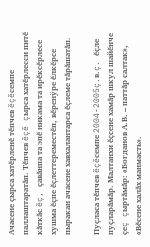Ачасене çырса хатĕрленĕ тĕпчев ĕçĕсемпе паллаштаратăп. Тĕпчев ĕçĕ çырса хатĕрлесси питĕ кăткăс ĕç, çавăнпа та эпĕ никама та ирĕксĕрлесе хушма ĕçпе ĕçлеттереместĕп, вĕренÿре ĕлкĕрсе пыракан ачасене хавхалантарса ĕçлеме тăрăшатăп.

Пуçласа тĕпчев ĕçĕсемпе 2004-2005ç.в.ç. ĕçле пуçларăмăр. Малтанхи ĕçсене хамăр шкул шайĕнче çеç çыртăмăр: «Богданов А.В. – паттăр салтак», «Вĕсене халăх манмасть».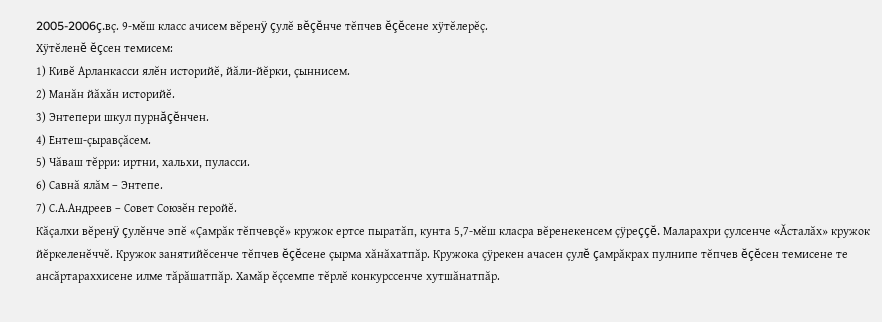2005-2006ç.вç. 9-мĕш класс ачисем вĕренÿ çулĕ вĕçĕнче тĕпчев ĕçĕсене хÿтĕлерĕç.
Хÿтĕленĕ ĕçсен темисем:
1) Кивĕ Арланкасси ялĕн историйĕ, йăли-йĕрки, çыннисем.
2) Манăн йăхăн историйĕ.
3) Энтепери шкул пурнăçĕнчен.
4) Ентеш-çыравçăсем.
5) Чăваш тĕрри: иртни, хальхи, пуласси.
6) Савнă ялăм – Энтепе.
7) С.А.Андреев – Совет Союзĕн геройĕ.
Кăçалхи вĕренÿ çулĕнче эпĕ «Çамрăк тĕпчевçĕ» кружок ертсе пыратăп, кунта 5,7-мĕш класра вĕренекенсем çÿреççĕ. Маларахри çулсенче «Ăсталăх» кружок йĕркеленĕччĕ. Кружок занятийĕсенче тĕпчев ĕçĕсене çырма хăнăхатпăр. Кружока çÿрекен ачасен çулĕ çамрăкрах пулнипе тĕпчев ĕçĕсен темисене те ансăртараххисене илме тăрăшатпăр. Хамăр ĕçсемпе тĕрлĕ конкурссенче хутшăнатпăр.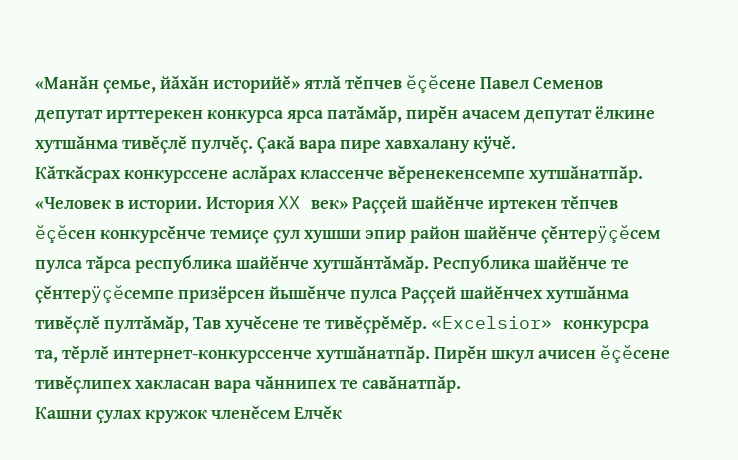«Манăн çемье, йăхăн историйĕ» ятлă тĕпчев ĕçĕсене Павел Семенов депутат ирттерекен конкурса ярса патăмăр, пирĕн ачасем депутат ёлкине хутшăнма тивĕçлĕ пулчĕç. Çакă вара пире хавхалану кÿчĕ.
Кăткăсрах конкурссене аслăрах классенче вĕренекенсемпе хутшăнатпăр. «Человек в истории. История XX век» Раççей шайĕнче иртекен тĕпчев ĕçĕсен конкурсĕнче темиçе çул хушши эпир район шайĕнче çĕнтерÿçĕсем пулса тăрса республика шайĕнче хутшăнтăмăр. Республика шайĕнче те çĕнтерÿçĕсемпе призёрсен йышĕнче пулса Раççей шайĕнчех хутшăнма тивĕçлĕ пултăмăр, Тав хучĕсене те тивĕçрĕмĕр. «Excelsior» конкурсра та, тĕрлĕ интернет-конкурссенче хутшăнатпăр. Пирĕн шкул ачисен ĕçĕсене тивĕçлипех хакласан вара чăннипех те савăнатпăр.
Кашни çулах кружок членĕсем Елчĕк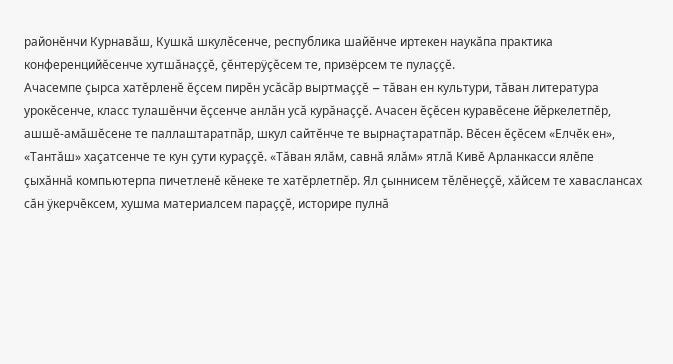районĕнчи Курнавăш, Кушкă шкулĕсенче, республика шайĕнче иртекен наукăпа практика конференцийĕсенче хутшăнаççĕ, çĕнтерÿçĕсем те, призёрсем те пулаççĕ.
Ачасемпе çырса хатĕрленĕ ĕçсем пирĕн усăсăр выртмаççĕ – тăван ен культури, тăван литература урокĕсенче, класс тулашĕнчи ĕçсенче анлăн усă курăнаççĕ. Ачасен ĕçĕсен куравĕсене йĕркелетпĕр, ашшĕ-амăшĕсене те паллаштаратпăр, шкул сайтĕнче те вырнаçтаратпăр. Вĕсен ĕçĕсем «Елчĕк ен», «Тантăш» хаçатсенче те кун çути кураççĕ. «Тăван ялăм, савнă ялăм» ятлă Кивĕ Арланкасси ялĕпе çыхăннă компьютерпа пичетленĕ кĕнеке те хатĕрлетпĕр. Ял çыннисем тĕлĕнеççĕ, хăйсем те хаваслансах сăн ÿкерчĕксем, хушма материалсем параççĕ, историре пулнă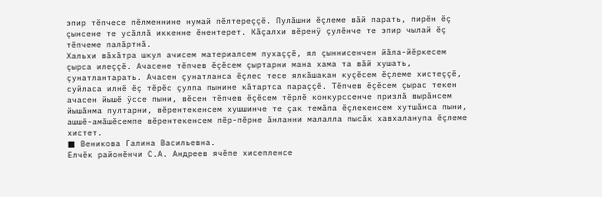эпир тĕпчесе пĕлменнине нумай пĕлтереççĕ. Пулăшни ĕçлеме вăй парать, пирĕн ĕç çынсене те усăллă иккенне ĕнентерет. Кăçалхи вĕренÿ çулĕнче те эпир чылай ĕç тĕпчеме палăртнă.
Хальхи вăхăтра шкул ачисем материалсем пухаççĕ, ял çыннисенчен йăла-йĕркесем çырса илеççĕ. Ачасене тĕпчев ĕçĕсем çыртарни мана хама та вăй хушать, çунатлантарать. Ачасен çунатланса ĕçлес тесе ялкăшакан куçĕсем ĕçлеме хистеççĕ, суйласа илнĕ ĕç тĕрĕс çулпа пынине кăтартса параççĕ. Тĕпчев ĕçĕсем çырас текен ачасен йышĕ ÿссе пыни, вĕсен тĕпчев ĕçĕсем тĕрлĕ конкурссенче призлă вырăнсем йышăнма пултарни, вĕрентекенсем хушшинче те çак темăпа ĕçлекенсем хутшăнса пыни, ашшĕ-амăшĕсемпе вĕрентекенсем пĕр-пĕрне ăнланни малалла пысăк хавхаланупа ĕçлеме хистет.
■ Веникова Галина Васильевна.
Елчĕк районĕнчи С.А. Андреев ячĕпе хисепленсе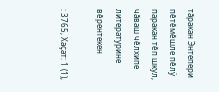тăракан Энтепери пĕтĕмĕшле пĕлÿ паракан тĕп шкул, чăваш чĕлхипе литературине вĕрентекен

: 3765, Хаçат: 1 (1),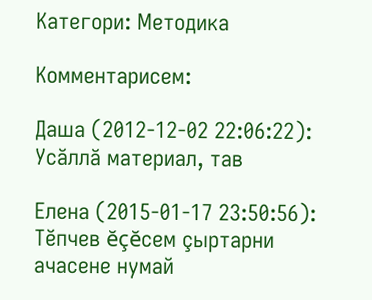Категори: Методика

Комментарисем:

Даша (2012-12-02 22:06:22):
Усăллă материал, тав

Елена (2015-01-17 23:50:56):
Тĕпчев ĕçĕсем çыртарни ачасене нумай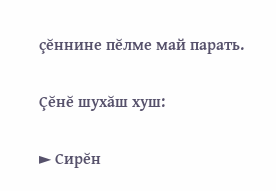çĕннине пĕлме май парать.

Çĕнĕ шухăш хуш:

► Сирĕн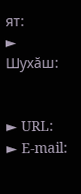ят:
► Шухăш:


► URL:
► E-mail: